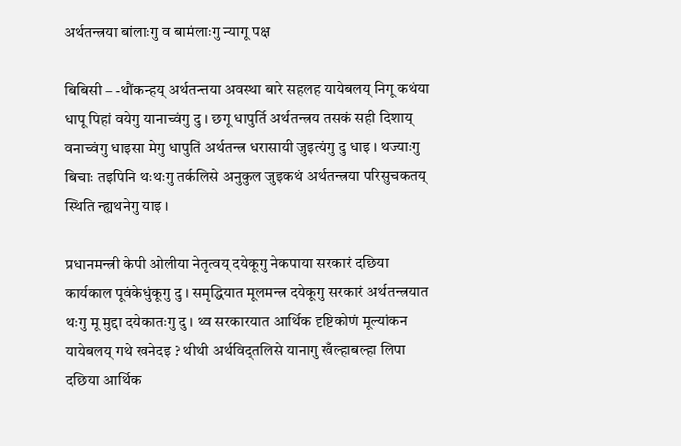अर्थतन्त्रया बांलाःगु व बामंलाःगु न्यागू पक्ष

बिबिसी – -थौंकन्हय् अर्थतन्त्तया अवस्था बारे सहलह यायेबलय् निगू कथंया धापू पिहां वयेगु यानाच्वंगु दु । छगू धापुर्ति अर्थतन्त्रय तसकं सही दिशाय् वनाच्वंगु धाइसा मेगु धापुतिं अर्थतन्त्र धरासायी जुइत्यंगु दु धाइ । थज्याःगु बिचाः तइपिनि थःथःगु तर्कलिसे अनुकुल जुइकथं अर्थतन्त्रया परिसुचकतय् स्थिति न्ह्यथनेगु याइ ।

प्रधानमन्त्री केपी ओलीया नेतृत्वय् दयेकूगु नेकपाया सरकारं दछिया कार्यकाल पूवंकेधुंकूगु दु । समृद्धियात मूलमन्त्र दयेकूगु सरकारं अर्थतन्त्रयात थःगु मू मुद्दा दयेकातःगु दु । थ्व सरकारयात आर्थिक दृष्टिकोणं मूल्यांकन यायेबलय् गथे खनेदइ ? थीथी अर्थविद्तलिसे यानागु खँल्हाबल्हा लिपा दछिया आर्थिक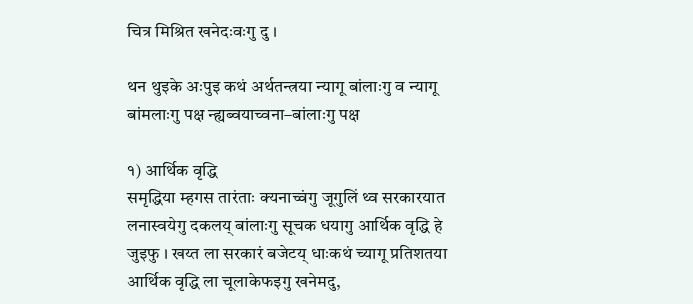चित्र मिश्रित खनेदःवःगु दु ।

थन थुइके अःपुइ कथं अर्थतन्त्रया न्यागू बांलाःगु व न्यागू बांमलाःगु पक्ष न्ह्यब्वयाच्वना–बांलाःगु पक्ष

१) आर्थिक वृद्धि
समृद्धिया म्हगस तारंताः क्यनाच्वंगु जूगुलिं थ्व सरकारयात लनास्वयेगु दकलय् बांलाःगु सूचक धयागु आर्थिक वृद्धि हे जुइफु । खय्त ला सरकारं बजेटय् धाःकथं च्यागू प्रतिशतया आर्थिक वृद्धि ला चूलाकेफइगु खनेमदु,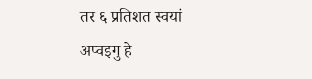तर ६ प्रतिशत स्वयां अप्वइगु हे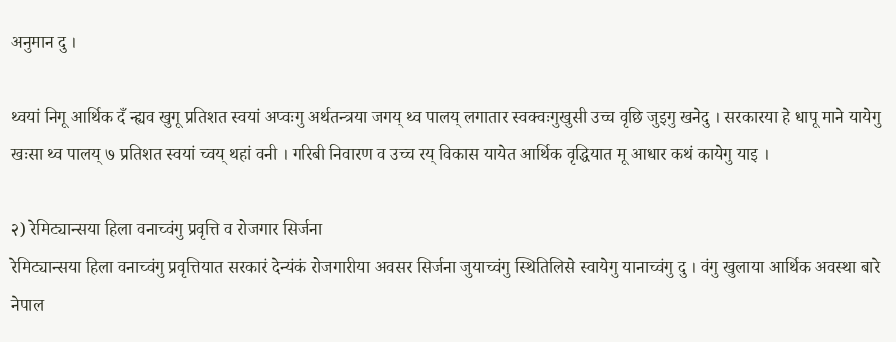अनुमान दु ।

थ्वयां निगू आर्थिक दँ न्ह्यव खुगू प्रतिशत स्वयां अप्वःगु अर्थतन्त्रया जगय् थ्व पालय् लगातार स्वक्वःगुखुसी उच्च वृछि जुइगु खनेदु । सरकारया हे धापू माने यायेगु खःसा थ्व पालय् ७ प्रतिशत स्वयां च्वय् थहां वनी । गरिबी निवारण व उच्च रय् विकास यायेत आर्थिक वृद्धियात मू आधार कथं कायेगु याइ ।

२) रेमिट्यान्सया हिला वनाच्वंगु प्रवृत्ति व रोजगार सिर्जना
रेमिट्यान्सया हिला वनाच्वंगु प्रवृत्तियात सरकारं देन्यंकं रोजगारीया अवसर सिर्जना जुयाच्वंगु स्थितिलिसे स्वायेगु यानाच्वंगु दु । वंगु खुलाया आर्थिक अवस्था बारे नेपाल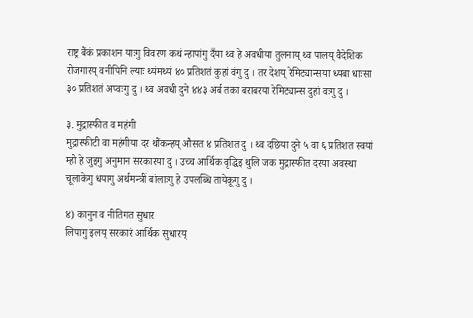राष्ट्र बैंकं प्रकाशन याःगु विवरण कथं न्हापांगु दँया थ्व हे अवधीया तुलनाय् थ्व पालय् वैदेशिक रोजगारय् वनीपिनि ल्याः थ्यंमथ्यं ४० प्रतिशतं कुहां वंगु दु । तर देशय् रेमिट्यान्सया ध्यबा धाःसा ३० प्रतिशतं अप्वःगु दु । थ्व अवधी दुने ४४३ अर्ब तका बराबरया रेमिट्यान्स दुहां वःगु दु ।

३. मुद्रास्फीत व महंगी
मुद्रास्फीटी वा महंगीया दर थौंकन्हय् औसत ४ प्रतिशत दु । थ्व दछिया दुने ५ वा ६ प्रतिशत स्वयां म्हो हे जुइगु अनुमान सरकारया दु । उच्च आर्थिक वृद्धिइ थुलि जक मुद्रास्फीत दरया अवस्था चूलाकेगु धयागु अर्थमन्त्रीं बांलाःगु हे उपलब्धि तायेकूगु दु ।

४) कानुन व नीतिगत सुधार
लिपागु इलय् सरकारं आर्थिक सुधारय्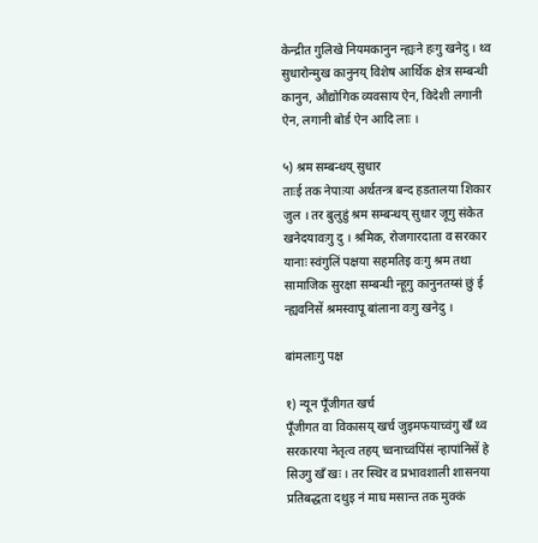केन्द्रीत गुलिखे नियमकानुन न्ह्यःने हःगु खनेदु । थ्व सुधारोन्मुख कानुनय् विशेष आर्थिक क्षेत्र सम्बन्धी कानुन, औद्योगिक व्यवसाय ऐन, विदेशी लगानी ऐन, लगानी बोर्ड ऐन आदि लाः ।

५) श्रम सम्बन्धय् सुधार
ताःई तक नेपाःया अर्थतन्त्र बन्द हडतालया शिकार जुल । तर बुलुहुं श्रम सम्बन्धय् सुधार जूगु संकेत खनेदयावःगु दु । श्रमिक, रोजगारदाता व सरकार यानाः स्वंगुलिं पक्षया सहमतिइ वःगु श्रम तथा सामाजिक सुरक्षा सम्बन्धी न्हूगु कानुनतय्सं छुं ई न्ह्यवनिसें श्रमस्वापू बांलाना वःगु खनेदु ।

बांमलाःगु पक्ष

१) न्यून पूँजीगत खर्च
पूँजीगत वा विकासय् खर्च जुइमफयाच्वंगु खँ थ्व सरकारया नेतृत्व तहय् च्वनाच्वंपिंसं न्हापांनिसें हे सिउगु खँ खः । तर स्थिर व प्रभावशाली शासनया प्रतिबद्धता दथुइ नं माघ मसान्त तक मुक्कं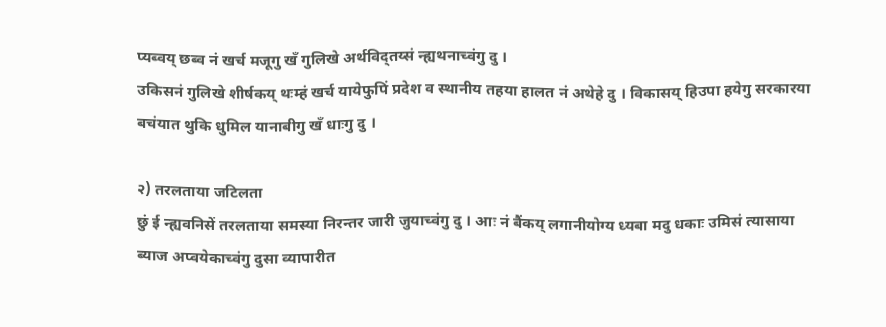प्यब्वय् छब्व नं खर्च मजूगु खँ गुलिखे अर्थविद्तय्सं न्ह्यथनाच्वंगु दु ।
उकिसनं गुलिखे शीर्षकय् थःम्हं खर्च यायेफुपिं प्रदेश व स्थानीय तहया हालत नं अथेहे दु । विकासय् हिउपा हयेगु सरकारया बचंयात थुकि धुमिल यानाबीगु खँ धाःगु दु ।

२) तरलताया जटिलता
छुं ई न्ह्यवनिसें तरलताया समस्या निरन्तर जारी जुयाच्वंगु दु । आः नं बैंकय् लगानीयोग्य ध्यबा मदु धकाः उमिसं त्यासाया ब्याज अप्वयेकाच्वंगु दुसा व्यापारीत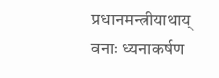प्रधानमन्त्रीयाथाय् वनाः ध्यनाकर्षण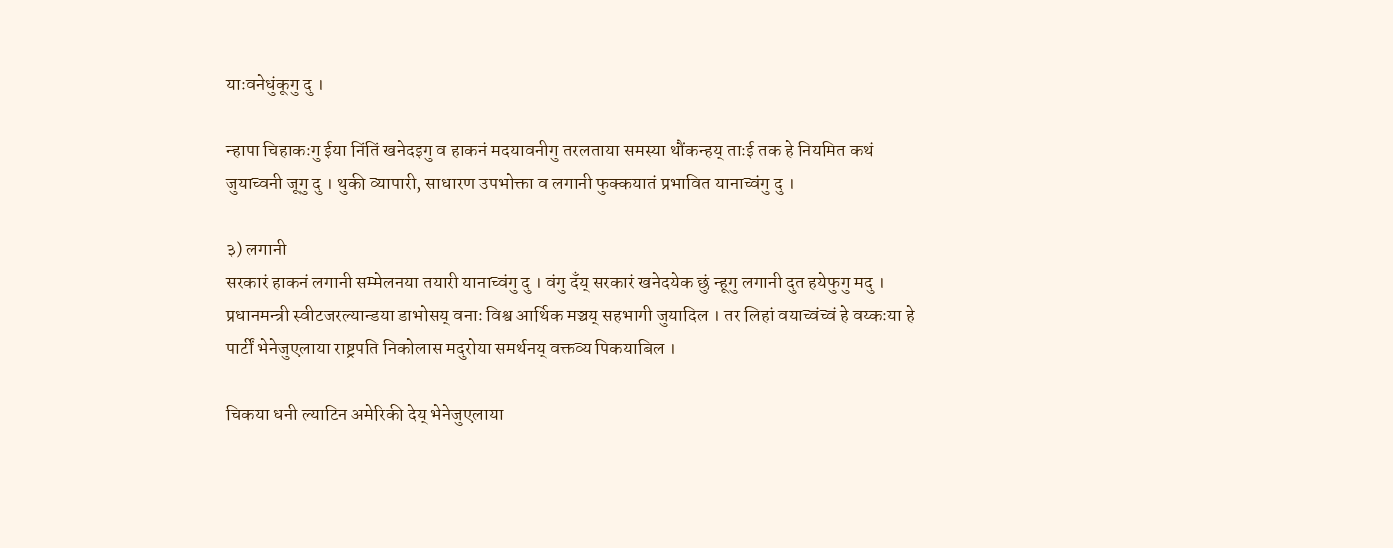याःवनेधुंकूगु दु ।

न्हापा चिहाकःगु ईया निंतिं खनेदइगु व हाकनं मदयावनीगु तरलताया समस्या थौंकन्हय् ताःई तक हे नियमित कथं जुयाच्वनी जूगु दु । थुकी व्यापारी, साधारण उपभोक्ता व लगानी फुक्कयातं प्रभावित यानाच्वंगु दु ।

३) लगानी
सरकारं हाकनं लगानी सम्मेलनया तयारी यानाच्वंगु दु । वंगु दँय् सरकारं खनेदयेक छुं न्हूगु लगानी दुत हयेफुगु मदु । प्रधानमन्त्री स्वीटजरल्यान्डया डाभोसय् वनाः विश्व आर्थिक मञ्चय् सहभागी जुयादिल । तर लिहां वयाच्वंच्वं हे वय्कःया हे पार्टीं भेनेजुएलाया राष्ट्रपति निकोलास मदुरोया समर्थनय् वक्तव्य पिकयाबिल ।

चिकया धनी ल्याटिन अमेरिकी देय् भेनेजुएलाया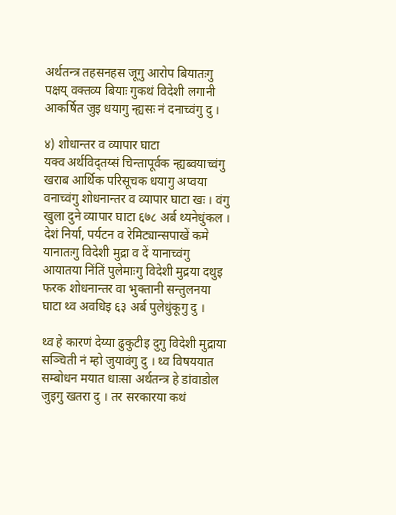अर्थतन्त्र तहसनहस जूगु आरोप बियातःगु पक्षय् वक्तव्य बियाः गुकथं विदेशी लगानी आकर्षित जुइ धयागु न्ह्यसः नं दनाच्वंगु दु ।

४) शोधान्तर व व्यापार घाटा
यक्व अर्थविद्तय्सं चिन्तापूर्वक न्ह्यब्वयाच्वंगु खराब आर्थिक परिसूचक धयागु अप्वया वनाच्वंगु शोधनान्तर व व्यापार घाटा खः । वंगु खुला दुने व्यापार घाटा ६७८ अर्ब थ्यनेधुंकल । देशं निर्या, पर्यटन व रेमिट्यान्सपाखें कमे यानातःगु विदेशी मुद्रा व दें यानाच्वंगु आयातया निंतिं पुलेमाःगु विदेशी मुद्रया दथुइ फरक शोधनान्तर वा भुक्तानी सन्तुलनया घाटा थ्व अवधिइ ६३ अर्ब पुलेधुंकूगु दु ।

थ्व हे कारणं देय्या ढुकुटीइ दुगु विदेशी मुद्राया सञ्चिती नं म्हो जुयावंगु दु । थ्व विषययात सम्बोधन मयात धाःसा अर्थतन्त्र हे डांवाडोल जुइगु खतरा दु । तर सरकारया कथं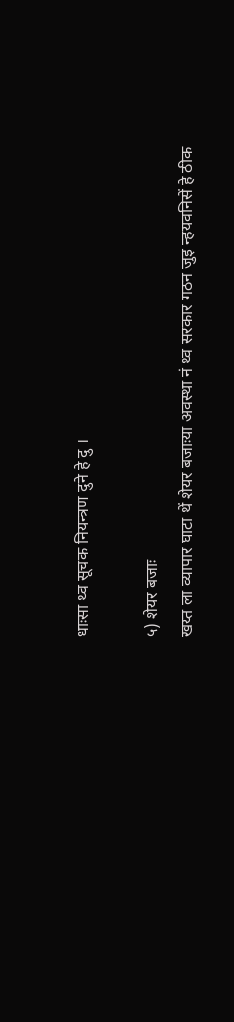धाःसा थ्व सूचक नियन्त्रण दुने हे दु ।

५) शेयर बजाः
खय्त ला व्यापार घाटा थें शेयर बजाःया अवस्था नं थ्व सरकार गठन जुइ न्हयवनिसें हे ठीक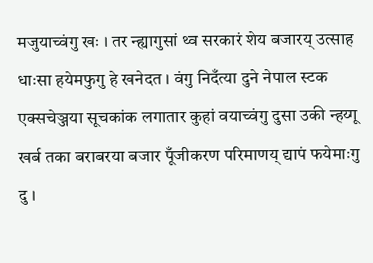मजुयाच्वंगु खः । तर न्ह्यागुसां थ्व सरकारं शेय बजारय् उत्साह धाःसा हयेमफुगु हे खनेदत । वंगु निदँत्या दुने नेपाल स्टक एक्सचेञ्जया सूचकांक लगातार कुहां वयाच्वंगु दुसा उकी न्हय्गू खर्ब तका बराबरया बजार पूँजीकरण परिमाणय् द्यापं फयेमाःगु दु ।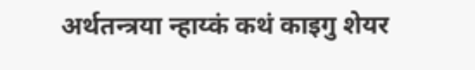अर्थतन्त्रया न्हाय्कं कथं काइगु शेयर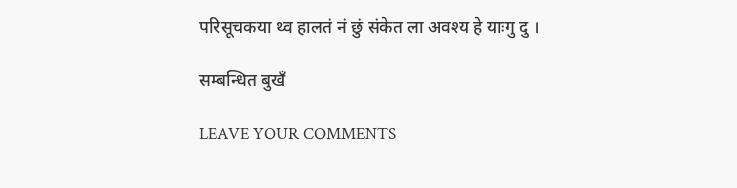परिसूचकया थ्व हालतं नं छुं संकेत ला अवश्य हे याःगु दु ।

सम्बन्धित बुखँ

LEAVE YOUR COMMENTS